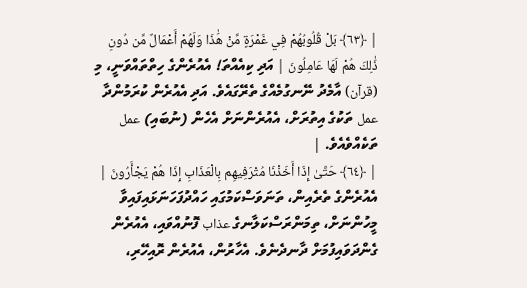| ﴿٦٣﴾ بَلْ قُلُوبُهُمْ فِي غَمْرَةٍ مِّنْ هَٰذَا وَلَهُمْ أَعْمَالٌ مِّن دُونِ ذَٰلِكَ هُمْ لَهَا عَامِلُونَ | އަދި ކިއެއްތަ! އެއުރެންގެ ހިތްތައްވަނީ، މި (قرآن) އާމެދު ނޭނގުމެއްގެ ތެރޭގައެވެ. އަދި އެއުރެން ކުރަމުންދާ عمل ތަކުގެ އިތުރަށް، އެއުރެންނަށް އެހެން (ނުބައި) عمل ތަކެއްވެއެވެ. |
| ﴿٦٤﴾ حَتَّىٰ إِذَا أَخَذْنَا مُتْرَفِيهِم بِالْعَذَابِ إِذَا هُمْ يَجْأَرُونَ | އެއުރެންގެ ތެރެއިން، ތަނަވަސްކަމުގައި ހައްދުފަހަނަޅައިފައިވާ މީހުންނަށް، ތިމަންރަސްކަލާނގެ عذاب ފޮނުއްވައި، އެއުރެން ގެންދަވައިފުމަށް ދާނދެނެވެ. އެހާރުން، އެއުރެން ރޮއިހޭރި،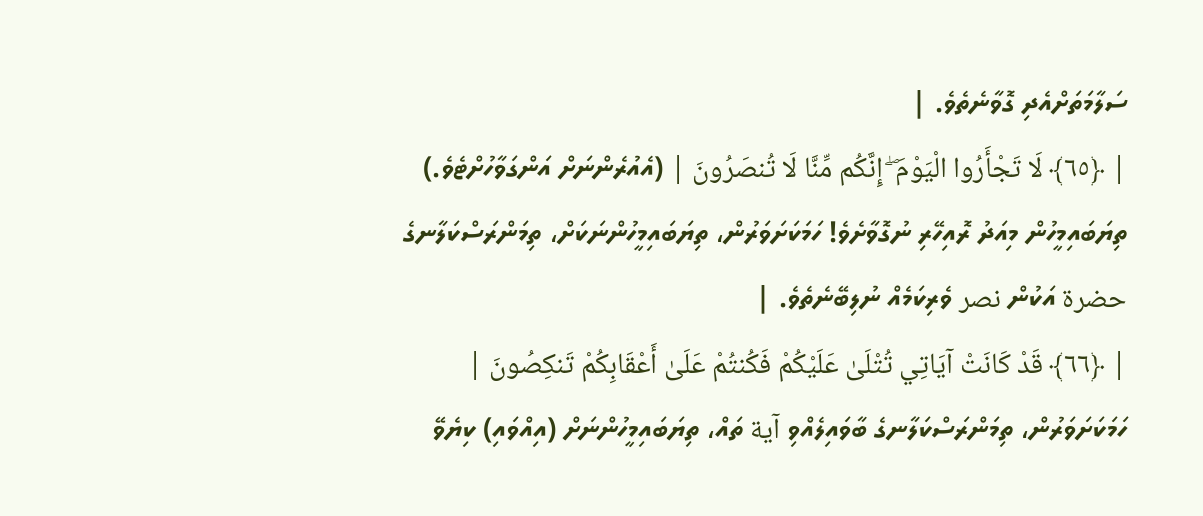ސަލާމަތަށްއެދި ގޮވާނެތެވެ. |
| ﴿٦٥﴾ لَا تَجْأَرُوا الْيَوْمَ ۖ إِنَّكُم مِّنَّا لَا تُنصَرُونَ | (އެއުރެންނަށް އަންގަވާހުށްޓެވެ.) ތިޔަބައިމީހުން މިއަދު ރޮއިހޭރި ނުގޮވާށެވެ! ހަމަކަށަވަރުން، ތިޔަބައިމީހުންނަކަށް، ތިމަންރަސްކަލާނގެ حضرة އަކުން نصر ވެރިކަމެއް ނުލިބޭނެތެވެ. |
| ﴿٦٦﴾ قَدْ كَانَتْ آيَاتِي تُتْلَىٰ عَلَيْكُمْ فَكُنتُمْ عَلَىٰ أَعْقَابِكُمْ تَنكِصُونَ | ހަމަކަށަވަރުން، ތިމަންރަސްކަލާނގެ ބާވައިލެއްވި آية ތައް، ތިޔަބައިމީހުންނަށް (އިއްވައި) ކިޔެވޭ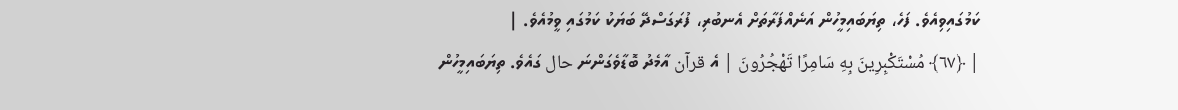ކަމުގައިވިއެވެ. ފަހެ، ތިޔަބައިމީހުން އަނެއްފަރާތަށް އެނބުރި، ފުރަގަސްދޭ ބަޔަކު ކަމުގައި ވީމުއެވެ. |
| ﴿٦٧﴾ مُسْتَكْبِرِينَ بِهِ سَامِرًا تَهْجُرُونَ | އެ قرآن އާމެދު ބޮޑާވެގަންނަ حال ގައެވެ. ތިޔަބައިމީހުން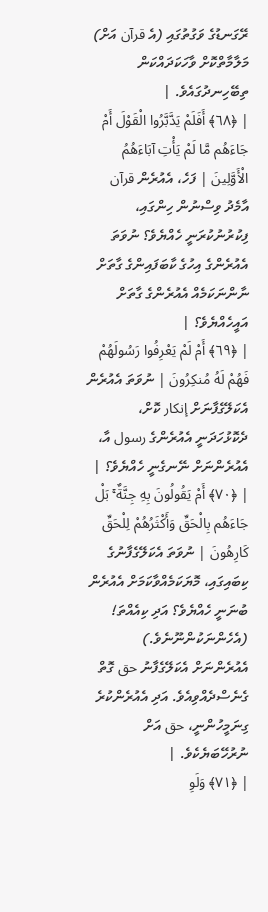ރޭގަނޑުގެ ވަގުތުގައި (އެ قرآن އަށް) މަލާމާތްކޮށް ވާހަކަދައްކަން ތިބޭހިނދުގައެވެ. |
| ﴿٦٨﴾ أَفَلَمْ يَدَّبَّرُوا الْقَوْلَ أَمْ جَاءَهُم مَّا لَمْ يَأْتِ آبَاءَهُمُ الْأَوَّلِينَ | ފަހެ، އެއުރެން قرآن އާމެދު ވިސްނުން ހިންގައި، ފިކުރުނުކުރަނީ ހެއްޔެވެ؟ ނުވަތަ އެއުރެންގެ އިހުގެ ކާބަފައިންގެ ގާތަށް ނާންނަކަމެއް އެއުރެންގެ ގާތަށް އައީހެއްޔެވެ؟ |
| ﴿٦٩﴾ أَمْ لَمْ يَعْرِفُوا رَسُولَهُمْ فَهُمْ لَهُ مُنكِرُونَ | ނުވަތަ އެއުރެން އެކަލޭގެފާނަށް إنكار ކޮށް، ދެކޮޅުހަދަނީ އެއުރެންގެ رسول އާ، އެއުރެންނަށް ނޭނގެނީ ހެއްޔެވެ؟ |
| ﴿٧٠﴾ أَمْ يَقُولُونَ بِهِ جِنَّةٌ ۚ بَلْ جَاءَهُم بِالْحَقِّ وَأَكْثَرُهُمْ لِلْحَقِّ كَارِهُونَ | ނުވަތަ އެކަލޭގެފާނުގެ ކިބައިގައި، މޮޔަކަމެއްވާކަމަށް އެއުރެން ބުނަނީ ހެއްޔެވެ؟ އަދި ކިއެއްތަ! (އެހެންނަކުންނޫނެވެ.) އެއުރެންނަށް އެކަލޭގެފާނު حق ގޮތް ގެނެސްދެއްވިއެވެ. އަދި އެއުރެންކުރެ ގިނަމީހުންނީ، حق އަށް ނުރުހޭބަޔެކެވެ. |
| ﴿٧١﴾ وَلَوِ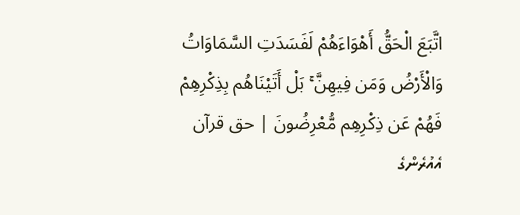اتَّبَعَ الْحَقُّ أَهْوَاءَهُمْ لَفَسَدَتِ السَّمَاوَاتُ وَالْأَرْضُ وَمَن فِيهِنَّ ۚ بَلْ أَتَيْنَاهُم بِذِكْرِهِمْ فَهُمْ عَن ذِكْرِهِم مُّعْرِضُونَ | حق قرآن އެއުރެންގެ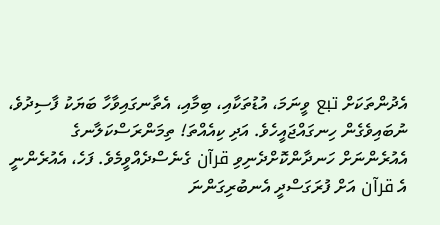އެދުންތަކަށް تبع ވީނަމަ، އުޑުތަކާއި، ބިމާއި، އެތާނގައިވާހާ ބަޔަކު ފާސިދުވެ، ނުބައިވެގެން ހިނގައްޖައީހެވެ. އަދި ކިއެއްތަ! ތިމަންރަސްކަލާނގެ އެއުރެންނަށް ހަނދާންކޮށްދެނިވި قرآن ގެނެސްދެއްވީމެވެ. ފަހެ، އެއުރެންނީ އެ قرآن އަށް ފުރަގަސްދީ އެނބުރިގަންނަ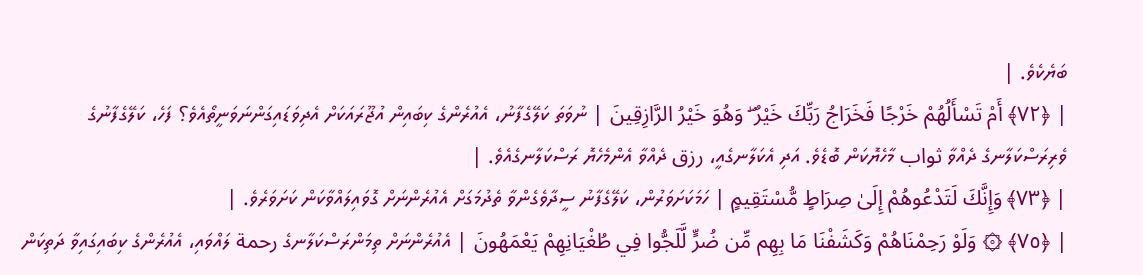ބަޔެކެވެ. |
| ﴿٧٢﴾ أَمْ تَسْأَلُهُمْ خَرْجًا فَخَرَاجُ رَبِّكَ خَيْرٌ ۖ وَهُوَ خَيْرُ الرَّازِقِينَ | ނުވަތަ ކަލޭގެފާނު، އެއުރެންގެ ކިބައިން އުޖޫރައަކަށް އެދިވަޑައިގަންނަވަނީތޯއެވެ؟ ފަހެ، ކަލޭގެފާނުގެ ވެރިރަސްކަލާނގެ ދެއްވާ ثواب މާހެޔޮކަން ބޮޑެވެ. އަދި އެކަލާނގެއީ، رزق ދެއްވާ އެންމެހެޔޮ ރަސްކަލާނގެއެވެ. |
| ﴿٧٣﴾ وَإِنَّكَ لَتَدْعُوهُمْ إِلَىٰ صِرَاطٍ مُّسْتَقِيمٍ | ހަމަކަށަވަރުން، ކަލޭގެފާނު ސީދާވެގެންވާ ތެދުމަގަށް އެއުރެންނަށް ގޮވައިލައްވާކަން ކަށަވަރެވެ. |
| ﴿٧٥﴾ ۞ وَلَوْ رَحِمْنَاهُمْ وَكَشَفْنَا مَا بِهِم مِّن ضُرٍّ لَّلَجُّوا فِي طُغْيَانِهِمْ يَعْمَهُونَ | އެއުރެންނަށް ތިމަންރަސްކަލާނގެ رحمة ލައްވައި، އެއުރެންގެ ކިބައިގައިވާ ދަތިކަން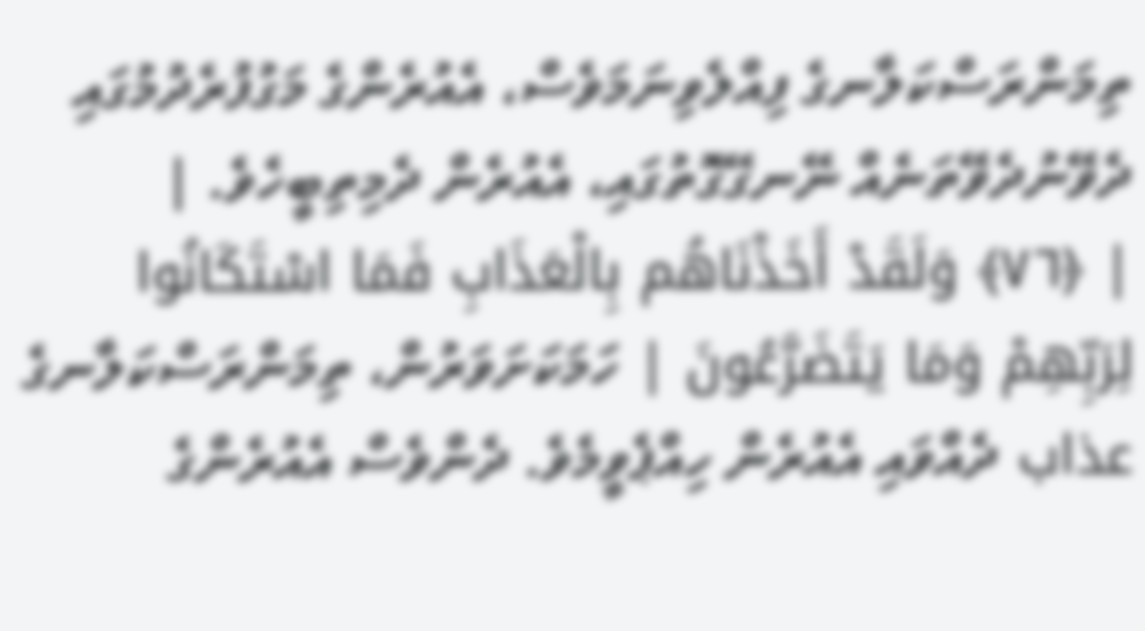ތިމަންރަސްކަލާނގެ ފިއްލެވިނަމަވެސް، އެއުރެންގެ މަގުފުރެދުމުގައި ދެވޭނުދެވޭތަނެއް ނޭނގޭގޮތުގައި، އެއުރެން ދެމިތިބީހެވެ. |
| ﴿٧٦﴾ وَلَقَدْ أَخَذْنَاهُم بِالْعَذَابِ فَمَا اسْتَكَانُوا لِرَبِّهِمْ وَمَا يَتَضَرَّعُونَ | ހަމަކަށަވަރުން، ތިމަންރަސްކަލާނގެ عذاب ދެއްވައި އެއުރެން ހިއްޕެވީމެވެ. ދެންވެސް އެއުރެންގެ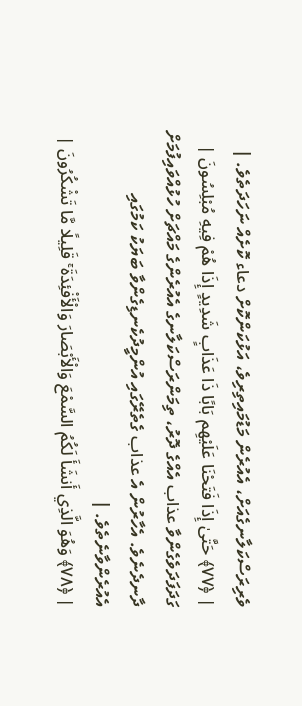ވެރިރަސްކަލާނގެއަށް، އެއުރެން މަޑުމައިތިރިވެ، އަޅުކަންކޮށް دعاء ކޮށެއް ނަހަދަތެވެ. |
| ﴿٧٧﴾ حَتَّىٰ إِذَا فَتَحْنَا عَلَيْهِم بَابًا ذَا عَذَابٍ شَدِيدٍ إِذَا هُمْ فِيهِ مُبْلِسُونَ | ގަދަފަދަވެގެންވާ عذاب އެއްގެ ދޮރު، ތިމަންރަސްކަލާނގެ އެއުރެންގެ މައްޗަށް ހުޅުއްވައިފުމަށް ދާނދެނެވެ. އެހާރުން އެ عذاب ގެތެރޭގައި އުންމީދުކެނޑިގެންވާ ބަޔަކު ކަމުގައި އެއުރެންވާނެތެވެ. |
| ﴿٧٨﴾ وَهُوَ الَّذِي أَنشَأَ لَكُمُ السَّمْعَ وَالْأَبْصَارَ وَالْأَفْئِدَةَ ۚ قَلِيلًا مَّا تَشْكُرُونَ |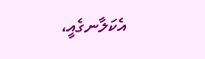އެކަލާނގެއީ،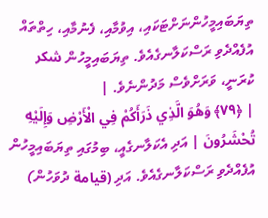ތިޔަބައިމީހުންނަށްޓަކައި، އިވުމާއި، ފެނުމާއި، ހިތްތައް އުފެއްދެވި ރަސްކަލާނގެއެވެ. ތިޔަބައިމީހުން شكر ކުރަނީ، ވަރަށްވެސް މަދުންނެވެ. |
| ﴿٧٩﴾ وَهُوَ الَّذِي ذَرَأَكُمْ فِي الْأَرْضِ وَإِلَيْهِ تُحْشَرُونَ | އަދި އެކަލާނގެއީ، ބިމުގައި ތިޔަބައިމީހުން އުފެއްދެވި ރަސްކަލާނގެއެވެ. އަދި (قيامة ދުވަހުން)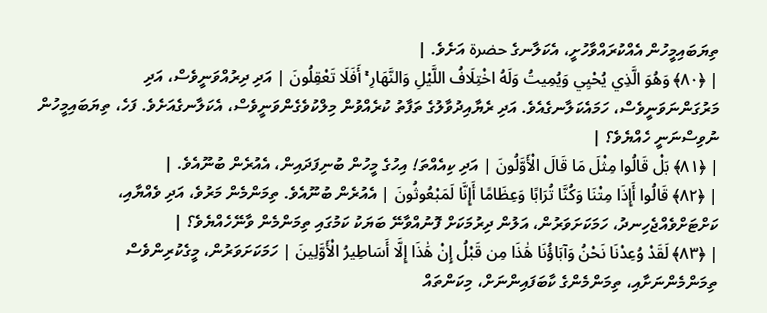ތިޔަބައިމީހުން އެއްކުރައްވާހުށީ، އެކަލާނގެ حضرة އަށެވެ. |
| ﴿٨٠﴾ وَهُوَ الَّذِي يُحْيِي وَيُمِيتُ وَلَهُ اخْتِلَافُ اللَّيْلِ وَالنَّهَارِ ۚ أَفَلَا تَعْقِلُونَ | އަދި ދިރުއްވަނީވެސް، އަދި މަރުގަންނަވަނީވެސް، ހަމައެކަލާނގެއެވެ. އަދި ރެޔާއިދުވާލުގެ ތަފާތު ކުރެއްވުން މިލްކުވެގެންވަނީވެސް، އެކަލާނގެއަށެވެ. ފަހެ، ތިޔަބައިމީހުން ނުވިސްނަނީ ހެއްޔެވެ؟ |
| ﴿٨١﴾ بَلْ قَالُوا مِثْلَ مَا قَالَ الْأَوَّلُونَ | އަދި ކިއެއްތަ! އިހުގެ މީހުން ބުނިފަދައިން، އެއުރެން ބުނޫއެވެ. |
| ﴿٨٢﴾ قَالُوا أَإِذَا مِتْنَا وَكُنَّا تُرَابًا وَعِظَامًا أَإِنَّا لَمَبْعُوثُونَ | އެއުރެން ބުނޫއެވެ. ތިމަންމެން މަރުވެ، އަދި ވެއްޔާއި، ކަށްޓަށްވެއްޖެހިނދު، ހަމަކަށަވަރުން، އަލުން ދިރުމަކަށް ފޮނުއްވާނޭ ބަޔަކު ކަމުގައި ތިމަންމެން ވާނޭހެއްޔެވެ؟ |
| ﴿٨٣﴾ لَقَدْ وُعِدْنَا نَحْنُ وَآبَاؤُنَا هَٰذَا مِن قَبْلُ إِنْ هَٰذَا إِلَّا أَسَاطِيرُ الْأَوَّلِينَ | ހަމަކަށަވަރުން، މީގެކުރިންވެސް ތިމަންމެންނަށާއި، ތިމަންމެންގެ ކާބަފައިންނަށް، މިކަންތައް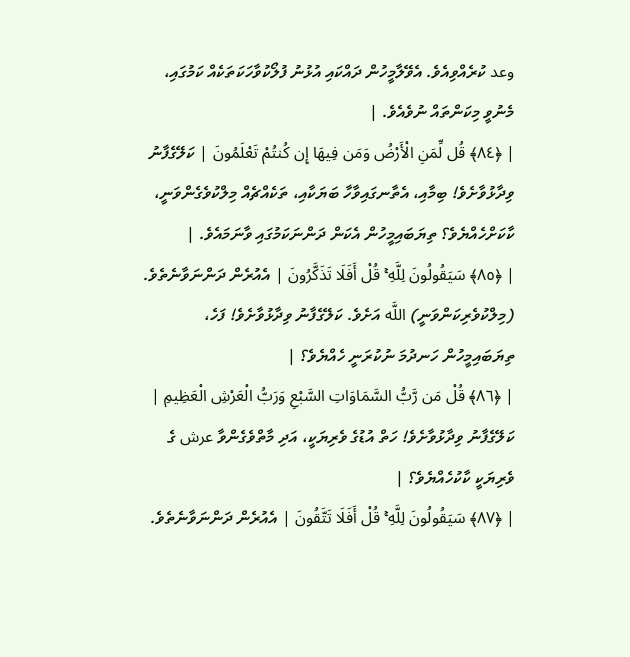وعد ކުރެއްވިއެވެ. އެވޭލާމީހުން ދައްކައި އުޅުނު ފުލޯކުވާހަކަތަކެއް ކަމުގައި، މެނުވީ މިކަންތައް ނުވެއެވެ. |
| ﴿٨٤﴾ قُل لِّمَنِ الْأَرْضُ وَمَن فِيهَا إِن كُنتُمْ تَعْلَمُونَ | ކަލޭގެފާނު ވިދާޅުވާށެވެ! ބިމާއި، އެތާނގައިވާހާ ބަޔަކާއި، ތަކެއްޗެއް މިލްކުވެގެންވަނީ، ކާކަށްހެއްޔެވެ؟ ތިޔަބައިމީހުން އެކަން ދަންނަކަމުގައި ވާނަމައެވެ. |
| ﴿٨٥﴾ سَيَقُولُونَ لِلَّهِ ۚ قُلْ أَفَلَا تَذَكَّرُونَ | އެއުރެން ދަންނަވާނެތެވެ. (މިލްކުވެރިކަންވަނީ) اللَّه އަށެވެ. ކަލޭގެފާނު ވިދާޅުވާށެވެ! ފަހެ، ތިޔަބައިމީހުން ހަނދުމަ ނުކުރަނީ ހެއްޔެވެ؟ |
| ﴿٨٦﴾ قُلْ مَن رَّبُّ السَّمَاوَاتِ السَّبْعِ وَرَبُّ الْعَرْشِ الْعَظِيمِ | ކަލޭގެފާނު ވިދާޅުވާށެވެ! ހަތް އުޑުގެ ވެރިޔަކީ، އަދި މާތްވެގެންވާ عرش ގެ ވެރިޔަކީ ކާކުހެއްޔެވެ؟ |
| ﴿٨٧﴾ سَيَقُولُونَ لِلَّهِ ۚ قُلْ أَفَلَا تَتَّقُونَ | އެއުރެން ދަންނަވާނެތެވެ.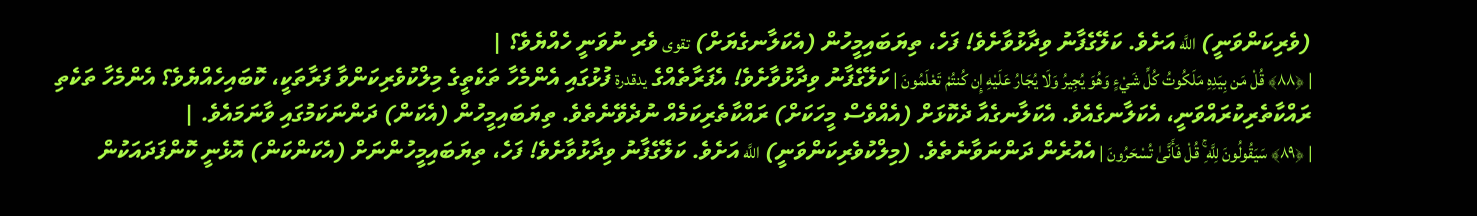(ވެރިކަންވަނީ) اللَّه އަށެވެ. ކަލޭގެފާނު ވިދާޅުވާށެވެ! ފަހެ، ތިޔަބައިމީހުން (އެކަލާނގެޔަށް) تقوى ވެރި ނުވަނީ ހެއްޔެވެ؟ |
| ﴿٨٨﴾ قُلْ مَن بِيَدِهِ مَلَكُوتُ كُلِّ شَيْءٍ وَهُوَ يُجِيرُ وَلَا يُجَارُ عَلَيْهِ إِن كُنتُمْ تَعْلَمُونَ | ކަލޭގެފާނު ވިދާޅުވާށެވެ! އެފަރާތެއްގެ يدقدرة ފުޅުގައި އެންމެހާ ތަކެތީގެ މިލްކުވެރިކަންވާ ފަރާތަކީ، ކޮބައިހެއްޔެވެ؟ އެންމެހާ ތަކެތި ރައްކާތެރިކުރައްވަނީ، އެކަލާނގެއެވެ. އެކަލާނގެއާ ދެކޮޅަށް (އެއްވެސް މީހަކަށް) ރައްކާތެރިކަމެއް ނުދެވޭނެތެވެ. ތިޔަބައިމީހުން (އެކަން) ދަންނަކަމުގައި ވާނަމައެވެ. |
| ﴿٨٩﴾ سَيَقُولُونَ لِلَّهِ ۚ قُلْ فَأَنَّىٰ تُسْحَرُونَ | އެއުރެން ދަންނަވާނެތެވެ. (މިލްކުވެރިކަންވަނީ) اللَّه އަށެވެ. ކަލޭގެފާނު ވިދާޅުވާށެވެ! ފަހެ، ތިޔަބައިމީހުންނަށް (އެކަންކަން) އޮޅެނީ ކޮންފަދައަކުން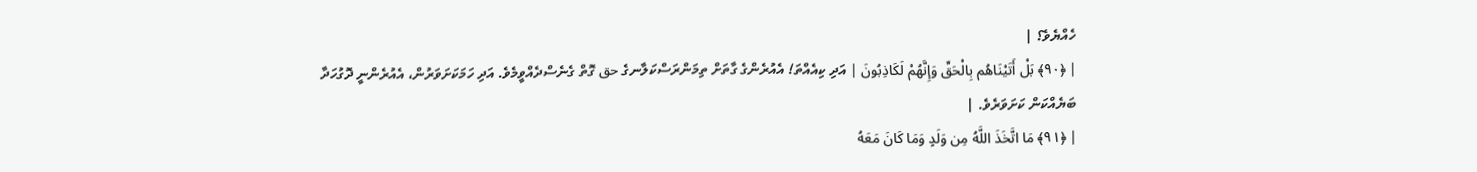ހެއްޔެވެ؟ |
| ﴿٩٠﴾ بَلْ أَتَيْنَاهُم بِالْحَقِّ وَإِنَّهُمْ لَكَاذِبُونَ | އަދި ކިއެއްތަ! އެއުރެންގެ ގާތަށް ތިމަންރަސްކަލާނގެ حق ގޮތް ގެނެސްދެއްވީމެވެ. އަދި ހަމަކަށަވަރުން، އެއުރެންނީ ދޮގުހަދާ ބަޔެއްކަން ކަށަވަރެވެ. |
| ﴿٩١﴾ مَا اتَّخَذَ اللَّهُ مِن وَلَدٍ وَمَا كَانَ مَعَهُ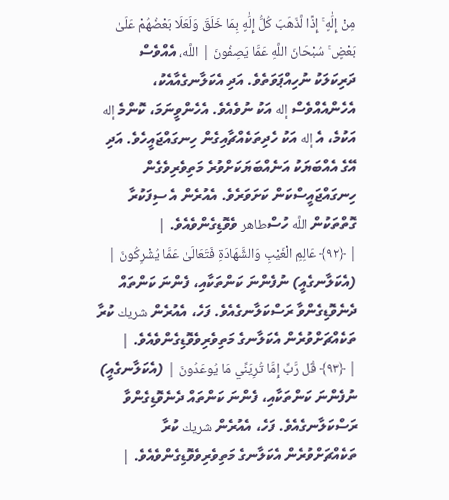مِنْ إِلَٰهٍ ۚ إِذًا لَّذَهَبَ كُلُّ إِلَٰهٍ بِمَا خَلَقَ وَلَعَلَا بَعْضُهُمْ عَلَىٰ بَعْضٍ ۚ سُبْحَانَ اللَّهِ عَمَّا يَصِفُونَ | اللَّه، އެއްވެސް ދަރިކަލަކު ނުހިއްޕަވަތެވެ. އަދި އެކަލާނގެއާއެކު، އެހެންއެއްވެސް إله އަކު ނުވެއެވެ. އެހެންވީނަމަ، ކޮންމެ إله އަކުމެ، އެ إله އަކު ހެދިތަކެއްޗާއިގެން ހިނގައްޖައީހެވެ. އަދި އޭގެ އެއްބަޔަކު އަނެއްބަޔަކަށްވުރެ މަތިވެރިވެގެން ހިނގައްޖައީސްކަން ކަށަވަރެވެ. އެއުރެން އެ ސިފަކުރާ ގޮތްތަކުން اللَّه ހުސްطاهر ވެވޮޑިގެންވެއެވެ. |
| ﴿٩٢﴾ عَالِمِ الْغَيْبِ وَالشَّهَادَةِ فَتَعَالَىٰ عَمَّا يُشْرِكُونَ | (އެކަލާނގެއީ) ނުފެންނަ ކަންތަކާއި، ފެންނަ ކަންތައް ދެނެވޮޑިގެންވާ ރަސްކަލާނގެއެވެ. ފަހެ، އެއުރެން شريك ކުރާ ތަކެއްޗަށްވުރެން އެކަލާނގެ މަތިވެރިވެވޮޑިގެންވެއެވެ. |
| ﴿٩٣﴾ قُل رَّبِّ إِمَّا تُرِيَنِّي مَا يُوعَدُونَ | (އެކަލާނގެއީ) ނުފެންނަ ކަންތަކާއި، ފެންނަ ކަންތައް ދެނެވޮޑިގެންވާ ރަސްކަލާނގެއެވެ. ފަހެ، އެއުރެން شريك ކުރާ ތަކެއްޗަށްވުރެން އެކަލާނގެ މަތިވެރިވެވޮޑިގެންވެއެވެ. |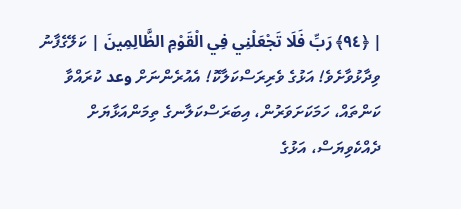| ﴿٩٤﴾ رَبِّ فَلَا تَجْعَلْنِي فِي الْقَوْمِ الظَّالِمِينَ | ކަލޭގެފާނު ވިދާޅުވާށެވެ! އަޅުގެ ވެރިރަސްކަލާކޮ! އެއުރެންނަށް وعد ކުރައްވާ ކަންތައް، ހަމަކަށަވަރުން، އިބަރަސްކަލާނގެ ތިމަންއަޅާޔަށް ދެއްކެވިޔަސް، އަޅުގެ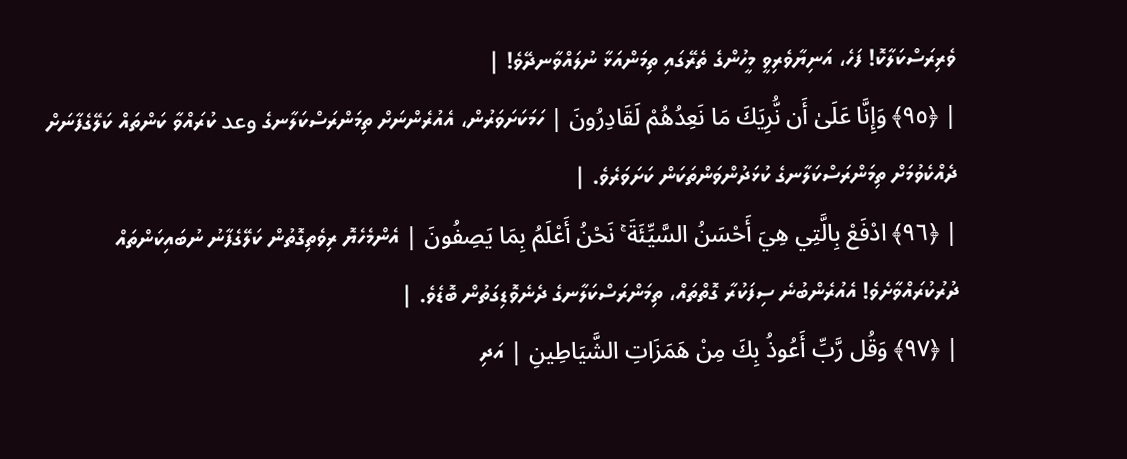ވެރިރަސްކަލާކޮ! ފަހެ، އަނިޔާވެރިވީ މީހުންގެ ތެރޭގައި ތިމަންއަޅާ ނުލައްވާނދޭވެ! |
| ﴿٩٥﴾ وَإِنَّا عَلَىٰ أَن نُّرِيَكَ مَا نَعِدُهُمْ لَقَادِرُونَ | ހަމަކަށަވަރުން، އެއުރެންނަށް ތިމަންރަސްކަލާނގެ وعد ކުރައްވާ ކަންތައް ކަލޭގެފާނަށް ދެއްކެވުމަށް ތިމަންރަސްކަލާނގެ ކުޅަދުންވަންތަކަން ކަށަވަރެވެ. |
| ﴿٩٦﴾ ادْفَعْ بِالَّتِي هِيَ أَحْسَنُ السَّيِّئَةَ ۚ نَحْنُ أَعْلَمُ بِمَا يَصِفُونَ | އެންމެހެޔޮ ރިވެތިގޮތުން ކަލޭގެފާނު ނުބައިކަންތައް ދުރުކުރައްވާށެވެ! އެއުރެންބުނެ ސިފަކުރާ ގޮތްތައް، ތިމަންރަސްކަލާނގެ ދެނެވޮޑިގަތުން ބޮޑެވެ. |
| ﴿٩٧﴾ وَقُل رَّبِّ أَعُوذُ بِكَ مِنْ هَمَزَاتِ الشَّيَاطِينِ | އަދި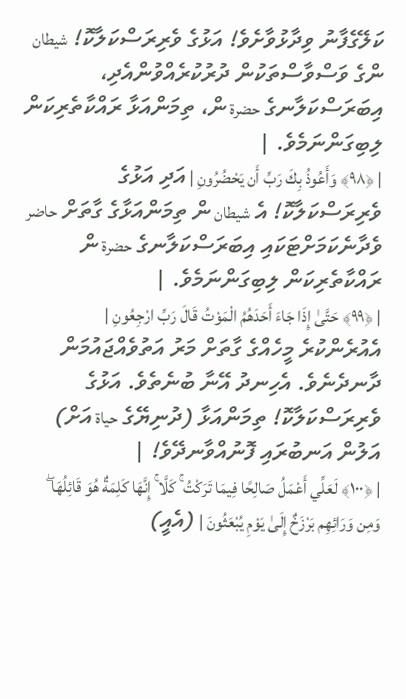ކަލޭގެފާނު ވިދާޅުވާށެވެ! އަޅުގެ ވެރިރަސްކަލާކޮ! شيطان ންގެ ވަސްވާސްތަކުން ދުރުކުރެއްވުންއެދި، އިބަރަސްކަލާނގެ حضرة ން، ތިމަންއަޅާ ރައްކާތެރިކަން ލިބިގަންނަމެވެ. |
| ﴿٩٨﴾ وَأَعُوذُ بِكَ رَبِّ أَن يَحْضُرُونِ | އަދި އަޅުގެ ވެރިރަސްކަލާކޮ! އެ شيطان ން ތިމަންއަޅާގެ ގާތަށް حاضر ވެދާނެކަމަށްޓަކައި އިބަރަސްކަލާނގެ حضرة ން ރައްކާތެރިކަން ލިބިގަންނަމެވެ. |
| ﴿٩٩﴾ حَتَّىٰ إِذَا جَاءَ أَحَدَهُمُ الْمَوْتُ قَالَ رَبِّ ارْجِعُونِ | އެއުރެންކުރެ މީހެއްގެ ގާތަށް މަރު އަތުވެއްޖައުމަން ދާނދެނެވެ. އެހިނދު އޭނާ ބުނެތެވެ. އަޅުގެ ވެރިރަސްކަލާކޮ! ތިމަންއަޅާ (ދުނިޔޭގެ حياة އަށް) އަލުން އަނބުރައި ފޮނުއްވާނދޭވެ! |
| ﴿١٠٠﴾ لَعَلِّي أَعْمَلُ صَالِحًا فِيمَا تَرَكْتُ ۚ كَلَّا ۚ إِنَّهَا كَلِمَةٌ هُوَ قَائِلُهَا ۖ وَمِن وَرَائِهِم بَرْزَخٌ إِلَىٰ يَوْمِ يُبْعَثُونَ | (އެއީ)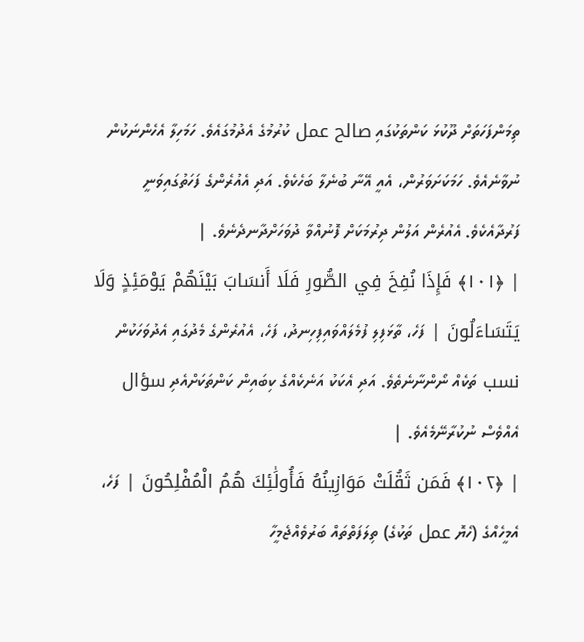ތިމަންފަހަތަށް ދޫކުޅަ ކަންތަކުގައި صالح عمل ކުރުމުގެ އެދުމުގައެވެ. ހަމަހިލާ އެހެންނަކުން ނުވާނެއެވެ. ހަމަކަށަވަރުން، އެއީ އޭނާ ބުނެލާ ބަހެކެވެ. އަދި އެއުރެންގެ ފަހަތުގައިވަނީ ފަރުދާއެކެވެ. އެއުރެން އަލުން ދިރުމަކަށް ފޮނުއްވާ ދުވަހަށްދާނދެނެވެ. |
| ﴿١٠١﴾ فَإِذَا نُفِخَ فِي الصُّورِ فَلَا أَنسَابَ بَيْنَهُمْ يَوْمَئِذٍ وَلَا يَتَسَاءَلُونَ | ފަހެ، ތާޅަފިލި ފުމެލައްވައިފިހިނދު، ފަހެ، އެއުރެންގެ މެދުގައި އެދުވަހަކުން نسب ތަކެއް ނޯންނާނެތެވެ. އަދި އެކަކު އަނެކެއްގެ ކިބައިން ކަންތަކަށްއެދި سؤال އެއްވެސް ނުކުރާނޭމެއެވެ. |
| ﴿١٠٢﴾ فَمَن ثَقُلَتْ مَوَازِينُهُ فَأُولَٰئِكَ هُمُ الْمُفْلِحُونَ | ފަހެ، އެމީހެއްގެ (ހެޔޮ عمل ތަކުގެ) ތިލަފަތްތައް ބަރުވެއްޖެމީހާ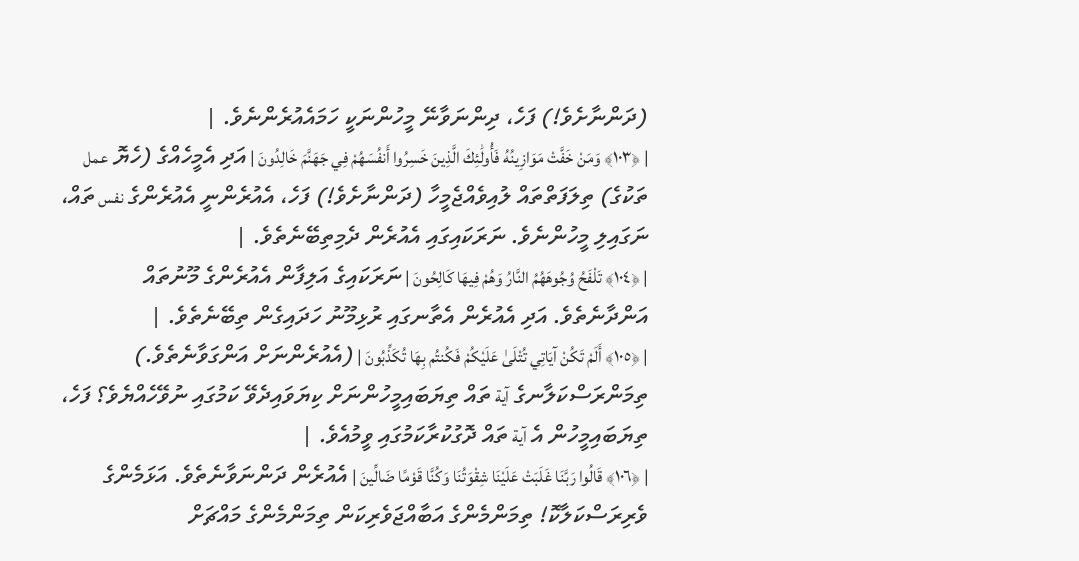(ދަންނާށެވެ!) ފަހެ، ދިންނަވާނޭ މީހުންނަކީ ހަމައެއުރެންނެވެ. |
| ﴿١٠٣﴾ وَمَنْ خَفَّتْ مَوَازِينُهُ فَأُولَٰئِكَ الَّذِينَ خَسِرُوا أَنفُسَهُمْ فِي جَهَنَّمَ خَالِدُونَ | އަދި އެމީހެއްގެ (ހެޔޮ عمل ތަކުގެ) ތިލަފަތްތައް ލުއިވެއްޖެމީހާ (ދަންނާށެވެ!) ފަހެ، އެއުރެންނީ އެއުރެންގެ نفس ތައް، ނަގައިލި މީހުންނެވެ. ނަރަކައިގައި އެއުރެން ދެމިތިބޭނެތެވެ. |
| ﴿١٠٤﴾ تَلْفَحُ وُجُوهَهُمُ النَّارُ وَهُمْ فِيهَا كَالِحُونَ | ނަރަކައިގެ އަލިފާން އެއުރެންގެ މޫނުތައް އަންދާނެތެވެ. އަދި އެއުރެން އެތާނގައި ރުޅިމޫނު ހަދައިގެން ތިބޭނެތެވެ. |
| ﴿١٠٥﴾ أَلَمْ تَكُنْ آيَاتِي تُتْلَىٰ عَلَيْكُمْ فَكُنتُم بِهَا تُكَذِّبُونَ | (އެއުރެންނަށް އަންގަވާނެތެވެ.) ތިމަންރަސްކަލާނގެ آية ތައް ތިޔަބައިމީހުންނަށް ކިޔަވައިދެވޭ ކަމުގައި ނުވޭހެއްޔެވެ؟ ފަހެ، ތިޔަބައިމީހުން އެ آية ތައް ދޮގުކުރާކަމުގައި ވީމުއެވެ. |
| ﴿١٠٦﴾ قَالُوا رَبَّنَا غَلَبَتْ عَلَيْنَا شِقْوَتُنَا وَكُنَّا قَوْمًا ضَالِّينَ | އެއުރެން ދަންނަވާނެތެވެ. އަޅަމެންގެ ވެރިރަސްކަލާކޮ! ތިމަންމެންގެ އަބާއްޖަވެރިކަން ތިމަންމެންގެ މައްޗަށް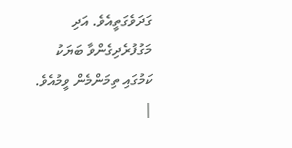ގަދަވެގަތީއެވެ. އަދި މަގުފުރެދިގެންވާ ބަޔަކު ކަމުގައި ތިމަންމެން ވީމުއެވެ. |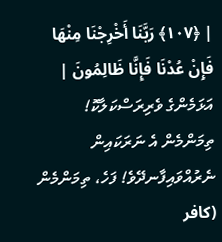| ﴿١٠٧﴾ رَبَّنَا أَخْرِجْنَا مِنْهَا فَإِنْ عُدْنَا فَإِنَّا ظَالِمُونَ | އަޅަމެންގެ ވެރިރަސްކަލާކޮ! ތިމަންމެން އެ ނަރަކައިން ނެރުއްވައިފާނދޭވެ! ފަހެ، ތިމަންމެން (كافر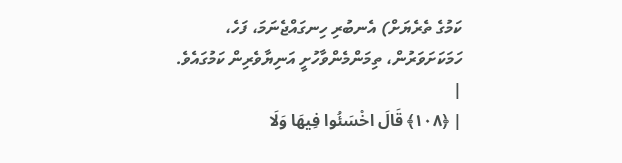ކަމުގެ ތެރެޔަށް) އެނބުރި ހިނގައްޖެނަމަ، ފަހެ، ހަމަކަށަވަރުން، ތިމަންމެންވާހުށީ އަނިޔާވެރިން ކަމުގައެވެ. |
| ﴿١٠٨﴾ قَالَ اخْسَئُوا فِيهَا وَلَا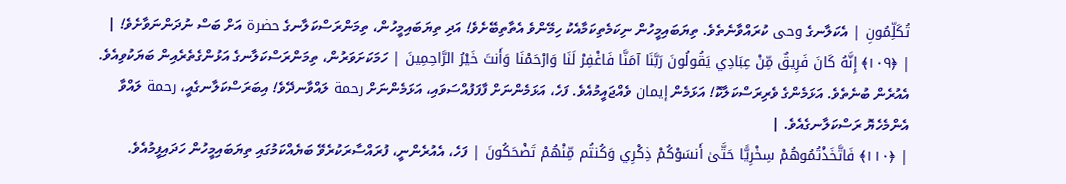تُكَلِّمُونِ | އެކަލާނގެ وحى ކުރައްވާނެތެވެ. ތިޔަބައިމީހުން ނިކަމެތިކަމާއެކު ހިމޭންވެ އެތާތިބޭށެވެ! އަދި ތިޔަބައިމީހުން، ތިމަންރަސްކަލާނގެ حضرة އަށް ބަސް ނުދަންނަވާށެވެ! |
| ﴿١٠٩﴾ إِنَّهُ كَانَ فَرِيقٌ مِّنْ عِبَادِي يَقُولُونَ رَبَّنَا آمَنَّا فَاغْفِرْ لَنَا وَارْحَمْنَا وَأَنتَ خَيْرُ الرَّاحِمِينَ | ހަމަކަށަވަރުން، ތިމަންރަސްކަލާނގެ އަޅުންގެތެރެއިން ބަޔަކުވިއެވެ. އެއުރެން ބުނެތެވެ. އަޅަމެންގެ ވެރިރަސްކަލާކޮ! އަޅަމެން إيمان ވެއްޖައީމުއެވެ. ފަހެ، އަޅަމެންނަށް ފާފަފުއްސަވައި، އަޅަމެންނަށް رحمة ލައްވާނދޭވެ! އިބަރަސްކަލާނގެއީ، رحمة ލައްވާ އެންމެހެޔޮ ރަސްކަލާނގެއެވެ. |
| ﴿١١٠﴾ فَاتَّخَذْتُمُوهُمْ سِخْرِيًّا حَتَّىٰ أَنسَوْكُمْ ذِكْرِي وَكُنتُم مِّنْهُمْ تَضْحَكُونَ | ފަހެ، އެއުރެންނީ، ފުރައްސާރަކުރެވޭ ބަޔެއްކަމުގައި ތިޔަބައިމީހުން ހަދައިފީމުއެވެ.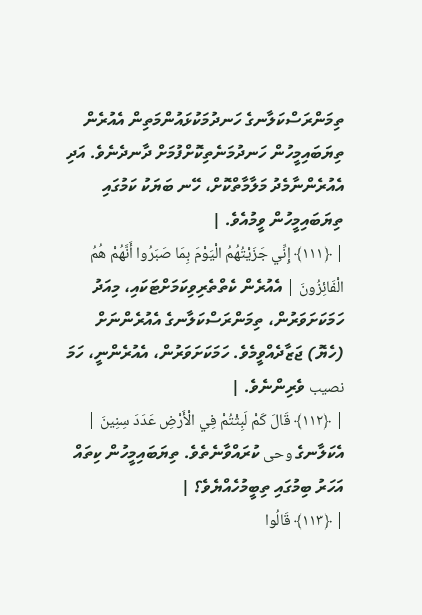ތިމަންރަސްކަލާނގެ ހަނދުމަކުޅައުންމަތިން އެއުރެން ތިޔަބައިމީހުން ހަނދުމަނެތިކޮށްފުމަށް ދާނދެނެވެ. އަދި އެއުރެންނާމެދު މަލާމާތްކޮށް، ހޭނ ބަޔަކު ކަމުގައި ތިޔަބައިމީހުން ވީމުއެވެ. |
| ﴿١١١﴾ إِنِّي جَزَيْتُهُمُ الْيَوْمَ بِمَا صَبَرُوا أَنَّهُمْ هُمُ الْفَائِزُونَ | އެއުރެން ކެތްތެރިވިކަމަށްޓަކައި، މިއަދު ހަމަކަށަވަރުން، ތިމަންރަސްކަލާނގެ އެއުރެންނަށް (ހެޔޮ) ޖަޒާދެއްވީމެވެ. ހަމަކަށަވަރުން، އެއުރެންނީ، ހަމަ نصيب ވެރިންނެވެ. |
| ﴿١١٢﴾ قَالَ كَمْ لَبِثْتُمْ فِي الْأَرْضِ عَدَدَ سِنِينَ | އެކަލާނގެ وحى ކުރައްވާނެތެވެ. ތިޔަބައިމީހުން ކިތައް އަހަރު ބިމުގައި ތިބީމުހެއްޔެވެ؟ |
| ﴿١١٣﴾ قَالُوا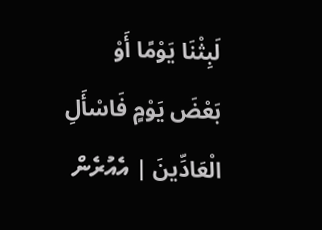لَبِثْنَا يَوْمًا أَوْ بَعْضَ يَوْمٍ فَاسْأَلِ الْعَادِّينَ | އެއުރެން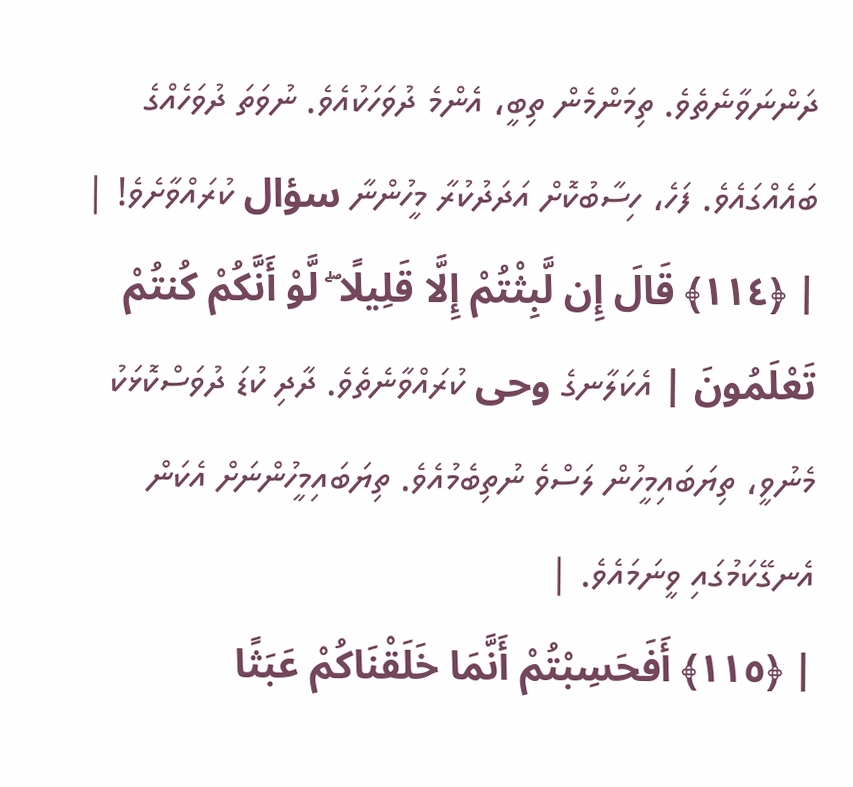ދަންނަވާނެތެވެ. ތިމަންމެން ތިބީ، އެންމެ ދުވަހަކުއެވެ. ނުވަތަ ދުވަހެއްގެ ބައެއްގައެވެ. ފަހެ، ހިސާބުކޮށް އަދަދުކުރާ މީހުންނާ سؤال ކުރައްވާށެވެ! |
| ﴿١١٤﴾ قَالَ إِن لَّبِثْتُمْ إِلَّا قَلِيلًا ۖ لَّوْ أَنَّكُمْ كُنتُمْ تَعْلَمُونَ | އެކަލާނގެ وحى ކުރައްވާނެތެވެ. ދާދި ކުޑަ ދުވަސްކޮޅަކު މެނުވީ، ތިޔަބައިމީހުން ލަސްވެ ނުތިބެމުއެވެ. ތިޔަބައިމީހުންނަށް އެކަން އެނގޭކަމުގައި ވީނަމައެވެ. |
| ﴿١١٥﴾ أَفَحَسِبْتُمْ أَنَّمَا خَلَقْنَاكُمْ عَبَثًا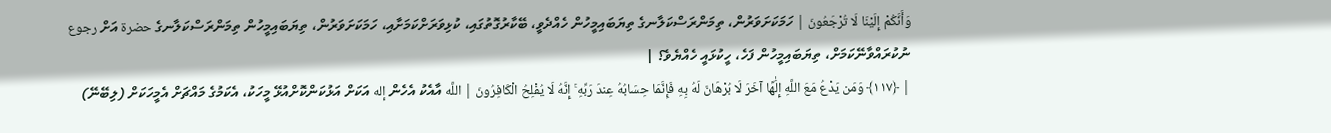وَأَنَّكُمْ إِلَيْنَا لَا تُرْجَعُونَ | ހަމަކަށަވަރުން، ތިމަންރަސްކަލާނގެ ތިޔަބައިމީހުން ހެއްދެވީ، ބޭކާރުގޮތުގައި، ކުޅިވަރަށްކަމަށާއި، ހަމަކަށަވަރުން، ތިޔަބައިމީހުން ތިމަންރަސްކަލާނގެ حضرة އަށް رجوع ނުކުރައްވާނޭކަމަށް، ތިޔަބައިމީހުން ފަހެ، ހީކުޅައީ ހެއްޔެވެ؟ |
| ﴿١١٧﴾ وَمَن يَدْعُ مَعَ اللَّهِ إِلَٰهًا آخَرَ لَا بُرْهَانَ لَهُ بِهِ فَإِنَّمَا حِسَابُهُ عِندَ رَبِّهِ ۚ إِنَّهُ لَا يُفْلِحُ الْكَافِرُونَ | اللَّه އާއެކު އެހެން إله އަކަށް އަޅުކަންކޮށްއުޅޭ މީހަކު، އެކަމުގެ މައްޗަށް އެމީހަކަށް (ލިބޭނޭ)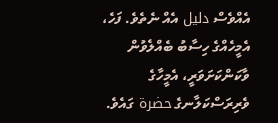އެއްވެސް دليل އެއް ނެތެވެ. ފަހެ، އެމީހެއްގެ ހިސާބު ބެއްލެވުން ވާކަންކަށަވަރީ، އެމީހާގެ ވެރިރަސްކަލާނގެ حضرة ގައެވެ.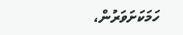ހަމަކަށަވަރުން،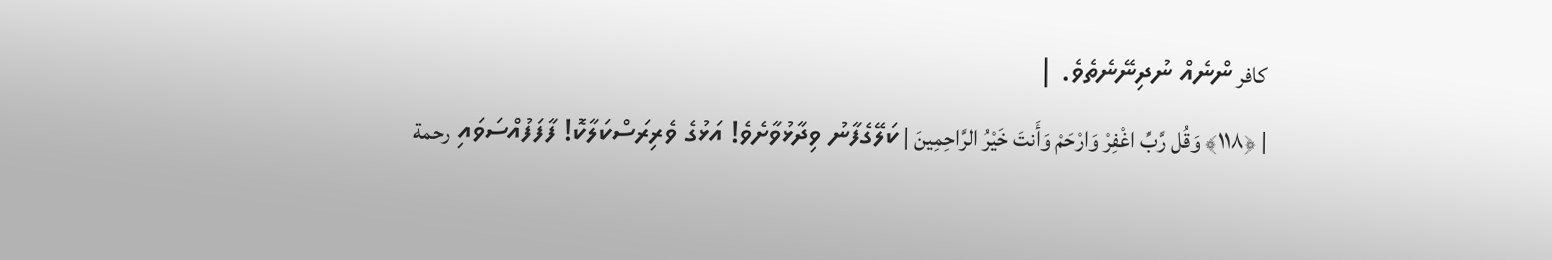كافر ންނެއް ނުދިނޭނެތެވެ. |
| ﴿١١٨﴾ وَقُل رَّبِّ اغْفِرْ وَارْحَمْ وَأَنتَ خَيْرُ الرَّاحِمِينَ | ކަލޭގެފާނު ވިދާޅުވާށެވެ! އަޅުގެ ވެރިރަސްކަލާކޮ! ފާފަފުއްސަވައި رحمة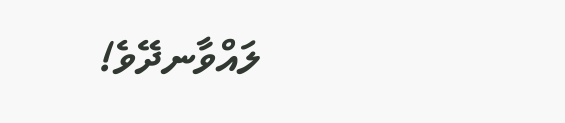ލައްވާނދޭވެ!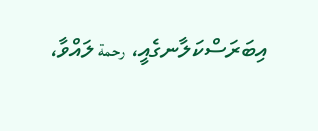އިބަރަސްކަލާނގެއީ، رحمة ލައްވާ،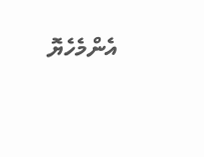އެންމެހެޔޮ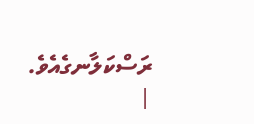ރަސްކަލާނގެއެވެ. |